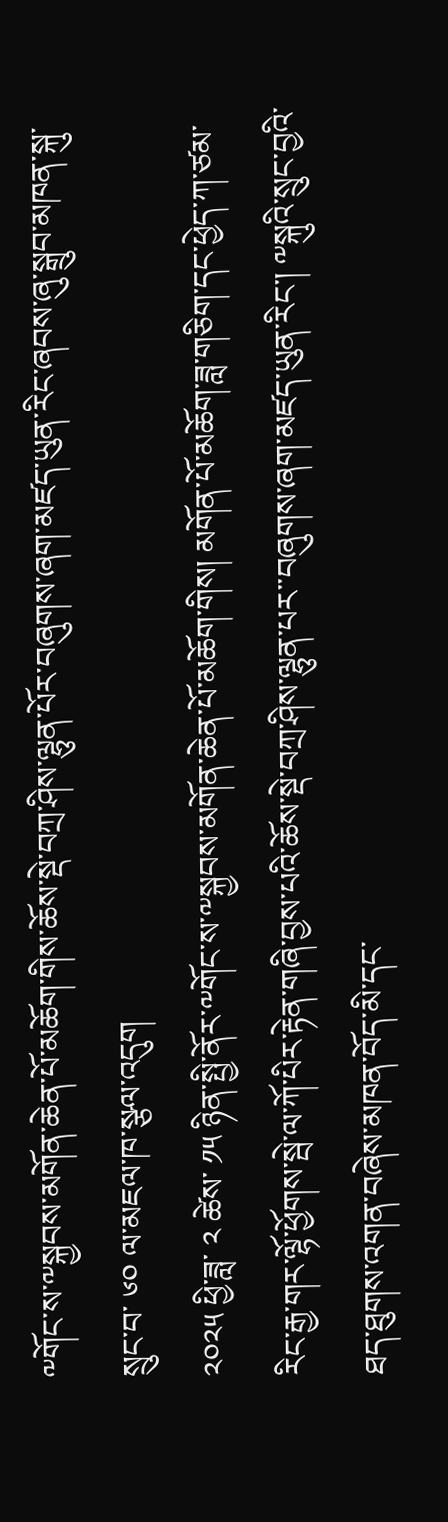༸གོང་ས་༸སྐྱབས་མགོན་ཆེན་པོ་མཆོག་གིས་ཆོས་སྡེ་བཀྲ་ཤིས་ལྷུན་པོར་བཞུགས་ཞག་མཛད་ཡུན་རིང་ཞབས་ཞུ་སྒྲུབ་མཁན་སྐུ་སྲུང་བ་ ༦༠ ལ་མཇལ་ཁ་སྩལ་འདུག
༢༠༢༥ ཕྱི་ཟླ་ ༢ ཚེས་ ༡༥ ཉིན་སྤྱི་ནོར་༸གོང་ས་༸སྐྱབས་མགོན་ཆེན་པོ་མཆོག་གིས། མགོན་པོ་མཆོག་ཟླ་གཅིག་དང་ཕྱེད་ཀ་ཙམ་རིང་རྒྱ་གར་ལྷོ་ཕྱོགས་སྦེ་ལ་ཀོ་པིར་རྟེན་གཞི་བྱས་པའི་ཆོས་སྡེ་བཀྲ་ཤིས་ལྷུན་པར་་བཞུགས་ཞག་མཛད་ཡུན་རིང་། ༸སྐུའི་སྲུང་བྱའི་ཐད་ཐུགས་འགན་བཞེས་མཁན་བོད་མི་དང་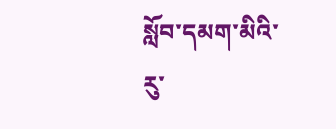སློབ་དམག་མིའི་རུ་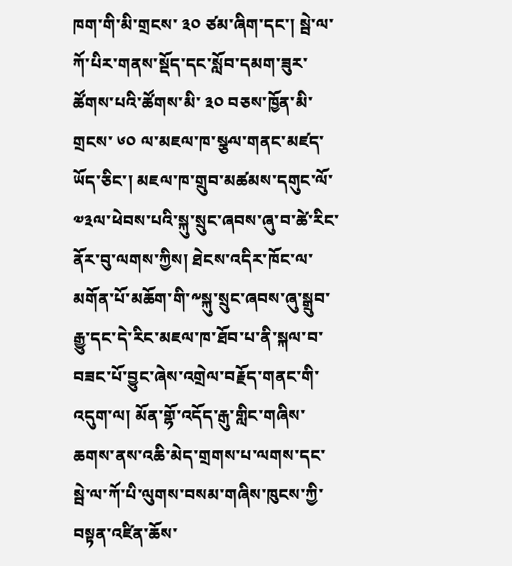ཁག་གི་མི་གྲངས་ ༣༠ ཙམ་ཞིག་དང་། སྦེ་ལ་ཀོ་པིར་གནས་སྡོད་དང་སློབ་དམག་ཟུར་ཚོགས་པའི་ཚོགས་མི་ ༣༠ བཅས་ཁྱོན་མི་གྲངས་ ༦༠ ལ་མཇལ་ཁ་སྩལ་གནང་མཛད་ཡོད་ཅིང་། མཇལ་ཁ་གྲུབ་མཚམས་དགུང་ལོ་༧༣ལ་ཕེབས་པའི་སྐུ་སྲུང་ཞབས་ཞུ་བ་ཚེ་རིང་ནོར་བུ་ལགས་ཀྱིས། ཐེངས་འདིར་ཁོང་ལ་མགོན་པོ་མཆོག་གི་༸སྐུ་སྲུང་ཞབས་ཞུ་སྒྲུབ་རྒྱུ་དང་དེ་རིང་མཇལ་ཁ་ཐོབ་པ་ནི་སྐལ་བ་བཟང་པོ་བྱུང་ཞེས་འགྲེལ་བརྗོད་གནང་གི་འདུག་ལ། མོན་གྷོ་འདོད་རྒུ་གླིང་གཞིས་ཆགས་ནས་འཆི་མེད་གྲགས་པ་ལགས་དང་སྦེ་ལ་ཀོ་པི་ལུགས་བསམ་གཞིས་ཁུངས་ཀྱི་བསྟན་འཛིན་ཆོས་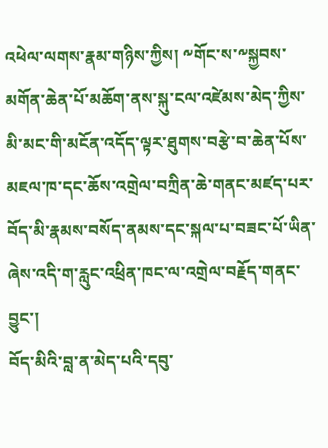འཕེལ་ལགས་རྣམ་གཉིས་ཀྱིས། ༸གོང་ས་༸སྐྱབས་མགོན་ཆེན་པོ་མཆོག་ནས་སྐུ་ངལ་འཛེམས་མེད་ཀྱིས་མི་མང་གི་མངོན་འདོད་ལྟར་ཐུགས་བརྩེ་བ་ཆེན་པོས་མཇལ་ཁ་དང་ཆོས་འགྲེལ་བཀྲིན་ཆེ་གནང་མཛད་པར་བོད་མི་རྣམས་བསོད་ནམས་དང་སྐལ་པ་བཟང་པོ་ཡིན་ཞེས་འདི་ག་རླུང་འཕྲིན་ཁང་ལ་འགྲེལ་བརྗོད་གནང་བྱུང་།
བོད་མིའི་བླ་ན་མེད་པའི་དབུ་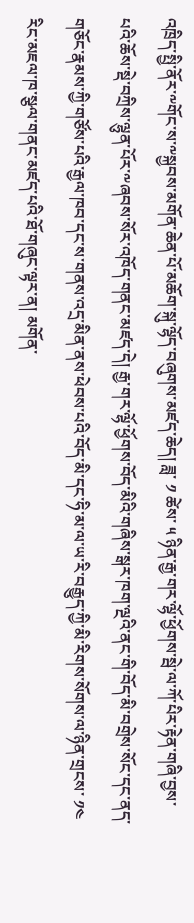འཁྲིད་སྤྱི་ནོར་༸གོང་ས་༸སྐྱབས་མགོན་ཆེན་པོ་མཆོག་སྐུ་ལྷོད་བཞུགས་མཛད་ཆེད། ཟླ་ ༡ ཚེས་ ༥ ཉིན་རྒྱ་གར་ལྷོ་ཕྱོགས་སྦེ་ལ་ཀོ་པིར་རྟེན་གཞི་བྱས་པའི་ཆོས་སྡེ་བཀྲིས་ལྷུན་པོར་༸ཞབས་སོར་འཁོད་གནང་མཛད་དེ། རྒྱ་གར་ལྷོ་ཕྱོགས་བོད་མིའི་གཞིས་སྒར་ཁག་ལྔའི་ནང་གི་བོད་མི་བགྲེས་སོང་དང་ནད་གཅོང་རྣམས་ཀྱི་གཙོས་པའི་རྒྱལ་ཁབ་དང་ས་གནས་འདྲ་མིན་ནས་ཕེབས་པའི་བོད་མི་དང་ཧི་མ་ལ་ཡ་རི་བརྒྱུད་ཀྱི་མི་རིགས་སོགས་ལ་ཉིན་གྲངས་ ༡༤ རིང་མཇལ་ཁ་སྩལ་གནང་མཛད་པའི་ཐོ་གཞུང་ལྟར་ན། མགོན་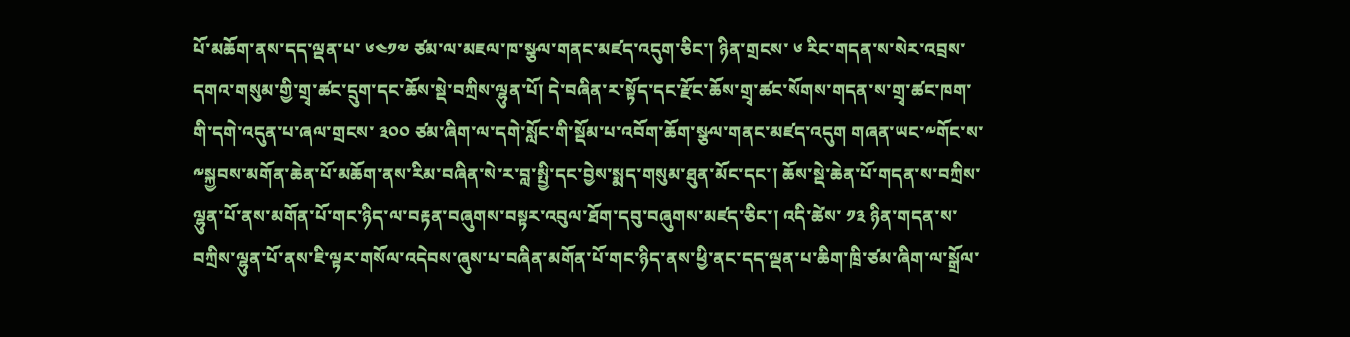པོ་མཆོག་ནས་དད་ལྡན་པ་ ༦༤༡༧ ཙམ་ལ་མཇལ་ཁ་སྩལ་གནང་མཛད་འདུག་ཅིང་། ཉིན་གྲངས་ ༦ རིང་གདན་ས་སེར་འབྲས་དགའ་གསུམ་གྱི་གྲྭ་ཚང་དྲུག་དང་ཆོས་སྡེ་བཀྲིས་ལྷུན་པོ། དེ་བཞིན་ར་སྟོད་དང་རྫོང་ཆོས་གྲྭ་ཚང་སོགས་གདན་ས་གྲྭ་ཚང་ཁག་གི་དགེ་འདུན་པ་ཞལ་གྲངས་ ༣༠༠ ཙམ་ཞིག་ལ་དགེ་སློང་གི་སྡོམ་པ་འབོག་ཆོག་སྩལ་གནང་མཛད་འདུག གཞན་ཡང་༸གོང་ས་༸སྐྱབས་མགོན་ཆེན་པོ་མཆོག་ནས་རིམ་བཞིན་སེ་ར་བླ་སྤྱི་དང་བྱེས་སྨད་གསུམ་ཐུན་མོང་དང་། ཆོས་སྡེ་ཆེན་པོ་གདན་ས་བཀྲིས་ལྷུན་པོ་ནས་མགོན་པོ་གང་ཉིད་ལ་བརྟན་བཞུགས་བསྟར་འབུལ་ཐོག་དབུ་བཞུགས་མཛད་ཅིང་། འདི་ཚེས་ ༡༣ ཉིན་གདན་ས་བཀྲིས་ལྷུན་པོ་ནས་ཇི་ལྟར་གསོལ་འདེབས་ཞུས་པ་བཞིན་མགོན་པོ་གང་ཉིད་ནས་ཕྱི་ནང་དད་ལྡན་པ་ཆིག་ཁྲི་ཙམ་ཞིག་ལ་སྒྲོལ་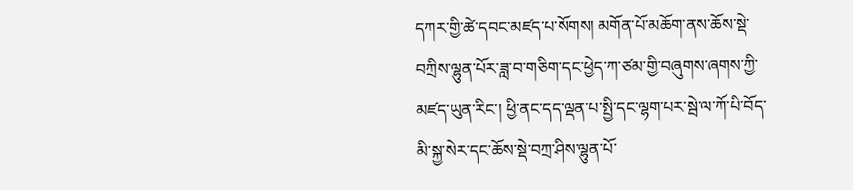དཀར་གྱི་ཚེ་དབང་མཛད་པ་སོགས། མགོན་པོ་མཆོག་ནས་ཆོས་སྡེ་བཀྲིས་ལྷུན་པོར་ཟླ་བ་གཅིག་དང་ཕྱེད་ཀ་ཙམ་གྱི་བཞུགས་ཞགས་ཀྱི་མཛད་ཡུན་རིང་། ཕྱི་ནང་དད་ལྡན་པ་སྤྱི་དང་ལྷག་པར་སྦེ་ལ་ཀོ་པི་བོད་མི་སྐྱ་སེར་དང་ཆོས་སྡེ་བཀྲ་ཤིས་ལྷུན་པོ་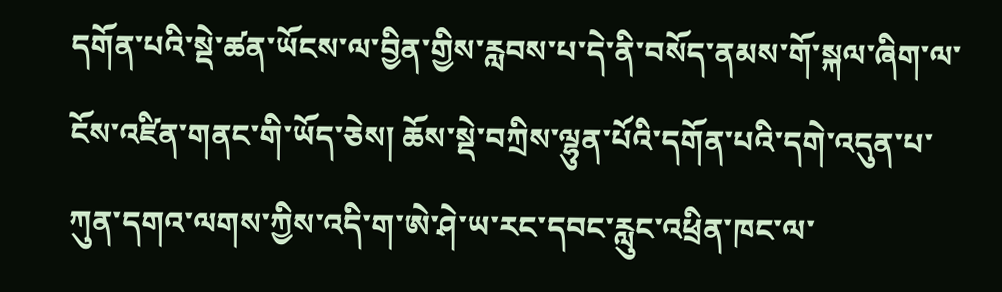དགོན་པའི་སྡེ་ཚན་ཡོངས་ལ་བྱིན་གྱིས་རླབས་པ་དེ་ནི་བསོད་ནམས་གོ་སྐལ་ཞིག་ལ་ངོས་འཛིན་གནང་གི་ཡོད་ཅེས། ཆོས་སྡེ་བཀྲིས་ལྷུན་པོའི་དགོན་པའི་དགེ་འདུན་པ་ཀུན་དགའ་ལགས་ཀྱིས་འདི་ག་ཨེ་ཤེ་ཡ་རང་དབང་རླུང་འཕྲིན་ཁང་ལ་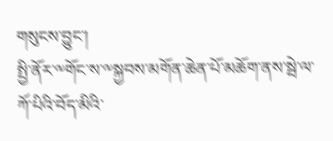གསུངས་བྱུང་།
སྤྱི་ནོར་༸གོང་ས་༸སྐྱབས་མགོན་ཆེན་པོ་མཆོག་ནས་སྦེ་ལ་ཀོ་པིའི་བོད་མིའི་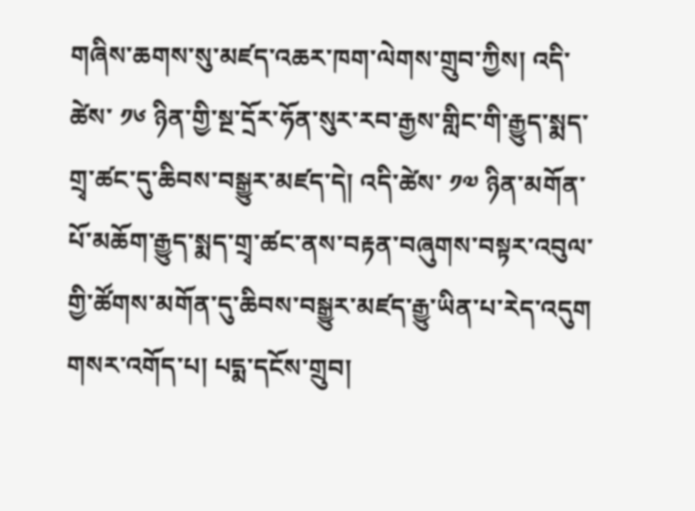གཞིས་ཆགས་སུ་མཛད་འཆར་ཁག་ལེགས་གྲུབ་ཀྱིས། འདི་ཚེས་ ༡༦ ཉིན་གྱི་སྔ་དྲོར་ཧོན་སུར་རབ་རྒྱས་གླིང་གི་རྒྱུད་སྨད་གྲྭ་ཚང་དུ་ཆིབས་བསྒྱུར་མཛད་དེ། འདི་ཚེས་ ༡༧ ཉིན་མགོན་པོ་མཆོག་རྒྱུད་སྨད་གྲྭ་ཚང་ནས་བརྟན་བཞུགས་བསྟར་འབུལ་གྱི་ཚོགས་མགོན་དུ་ཆིབས་བསྒྱུར་མཛད་རྒྱུ་ཡིན་པ་རེད་འདུག
གསར་འགོད་པ། པདྨ་དངོས་གྲུབ།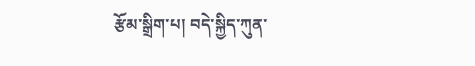རྩོམ་སྒྲིག་པ། བདེ་སྐྱིད་ཀུན་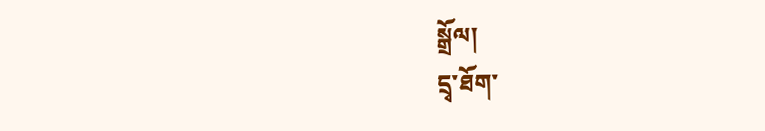སྒྲོལ།
དྲྭ་ཐོག་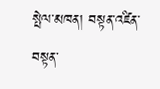སྤེལ་མཁན། བསྟན་འཛིན་བསྟན་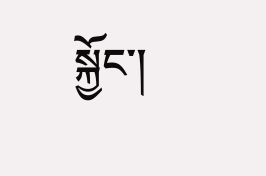སྐྱོང་།